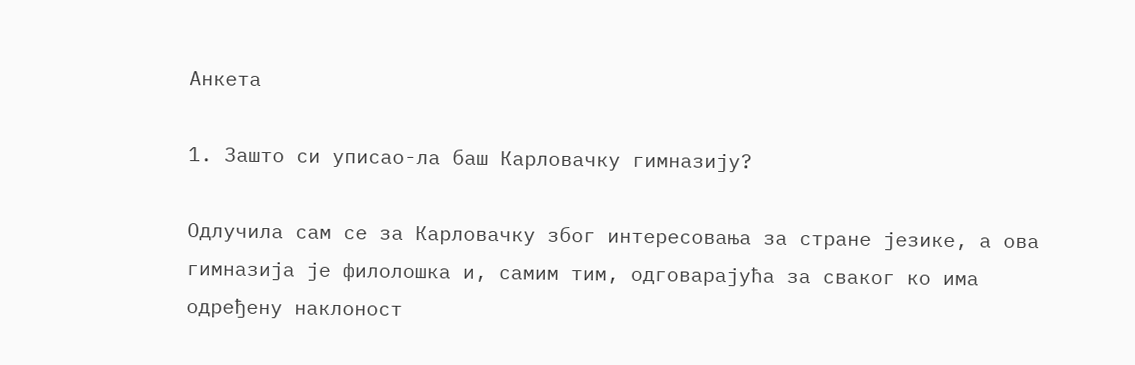Анкета

1. Зашто си уписао-ла баш Карловачку гимназију?

Одлучила сам се за Карловачку због интересовања за стране језике, а ова гимназија је филолошка и, самим тим, одговарајућа за сваког ко има одређену наклоност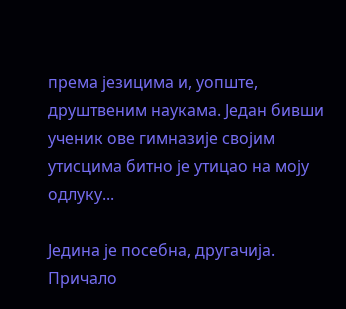према језицима и, уопште, друштвеним наукама. Један бивши ученик ове гимназије својим утисцима битно је утицао на моју одлуку...

Једина је посебна, другачија. Причало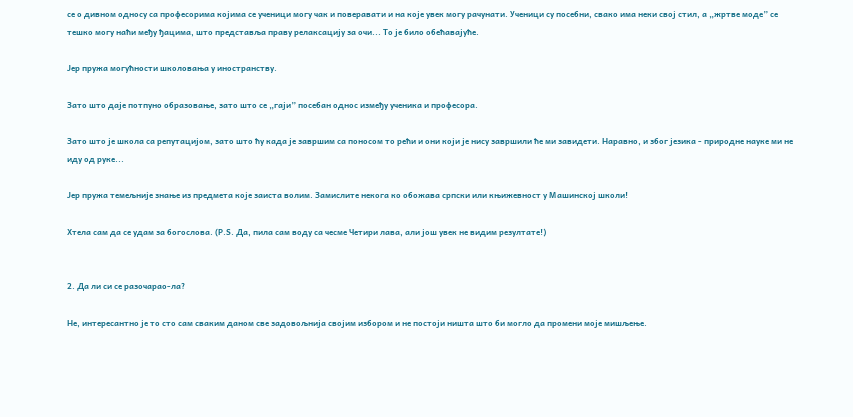се о дивном односу са професорима којима се ученици могу чак и поверавати и на које увек могу рачунати. Ученици су посебни, свако има неки свој стил, а „жртве моде” се тешко могу наћи међу ђацима, што представља праву релаксацију за очи... То је било обећавајуће.

Јер пружа могућности школовања у иностранству.

Зато што даје потпуно образовање, зато што се „гаји” посебан однос између ученика и професора.

Зато што је школа са репутацијом, зато што ћу када је завршим са поносом то рећи и они који је нису завршили ће ми завидети. Наравно, и због језика - природне науке ми не иду од руке...

Јер пружа темељније знање из предмета које заиста волим. Замислите некога ко обожава српски или књижевност у Машинској школи!

Хтела сам да се удам за богослова. (Р.Ѕ. Да, пила сам воду са чесме Четири лава, али још увек не видим резултате!)


2. Да ли си се разочарао-ла?

Не, интересантно је то сто сам сваким даном све задовољнија својим избором и не постоји ништа што би могло да промени моје мишљење.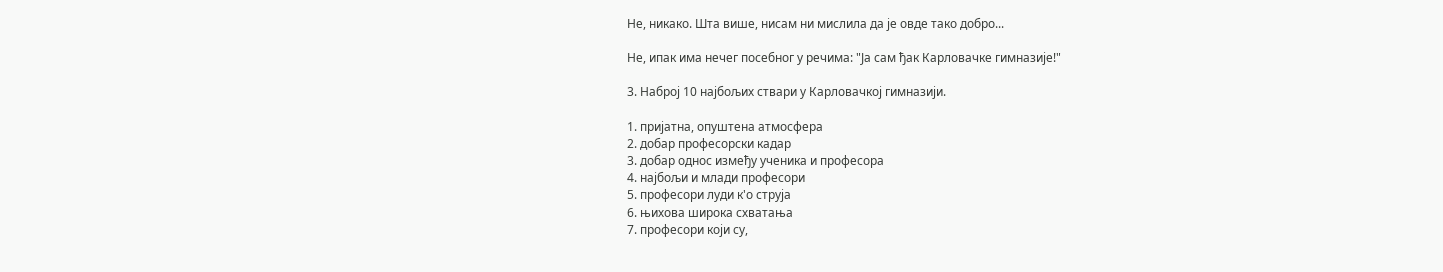Не, никако. Шта више, нисам ни мислила да је овде тако добро...

Не, ипак има нечег посебног у речима: "Ја сам ђак Карловачке гимназије!"

3. Наброј 10 најбољих ствари у Карловачкој гимназији.

1. пријатна, опуштена атмосфера
2. добар професорски кадар
3. добар однос између ученика и професора
4. најбољи и млади професори
5. професори луди к'о струја
6. њихова широка схватања
7. професори који су,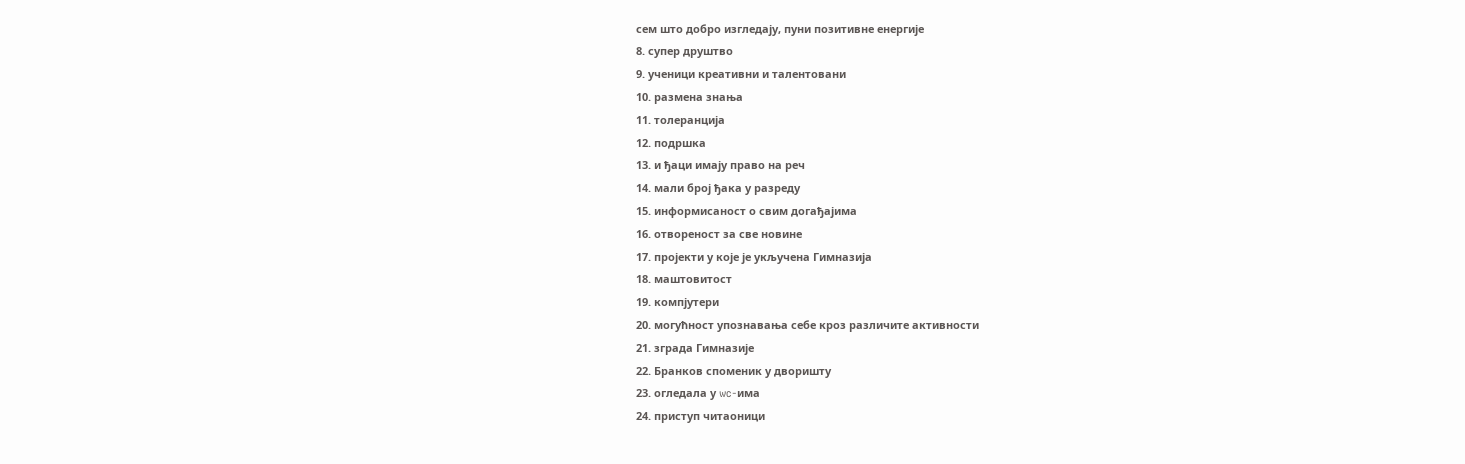сем што добро изгледају, пуни позитивне енергије
8. супер друштво
9. ученици креативни и талентовани
10. размена знања
11. толеранција
12. подршка
13. и ђаци имају право на реч
14. мали број ђака у разреду
15. информисаност о свим догађајима
16. отвореност за све новине
17. пројекти у које је укључена Гимназија
18. маштовитост
19. компјутери
20. могућност упознавања себе кроз различите активности
21. зграда Гимназије
22. Бранков споменик у дворишту
23. огледала у wc-има
24. приступ читаоници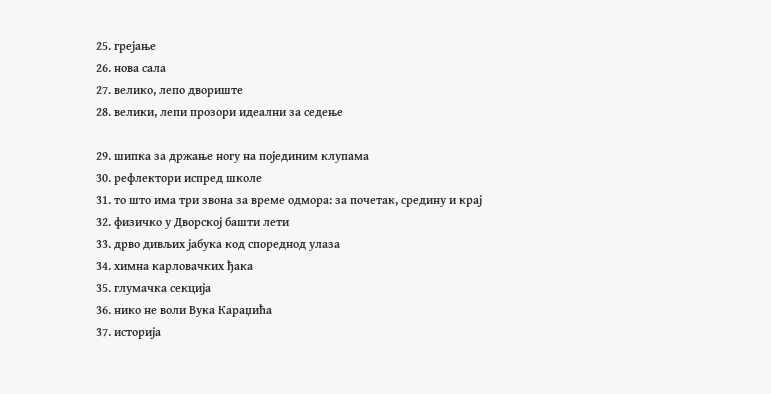25. грејање
26. нова сала
27. велико, лепо двориште
28. велики, лепи прозори идеални за седење

29. шипка за држање ногу на појединим клупама
30. рефлектори испред школе
31. то што има три звона за време одмора: за почетак, средину и крај
32. физичко у Дворској башти лети
33. дрво дивљих јабука код спореднод улаза
34. химна карловачких ђака
35. глумачка секција
36. нико не воли Вука Караџића
37. историја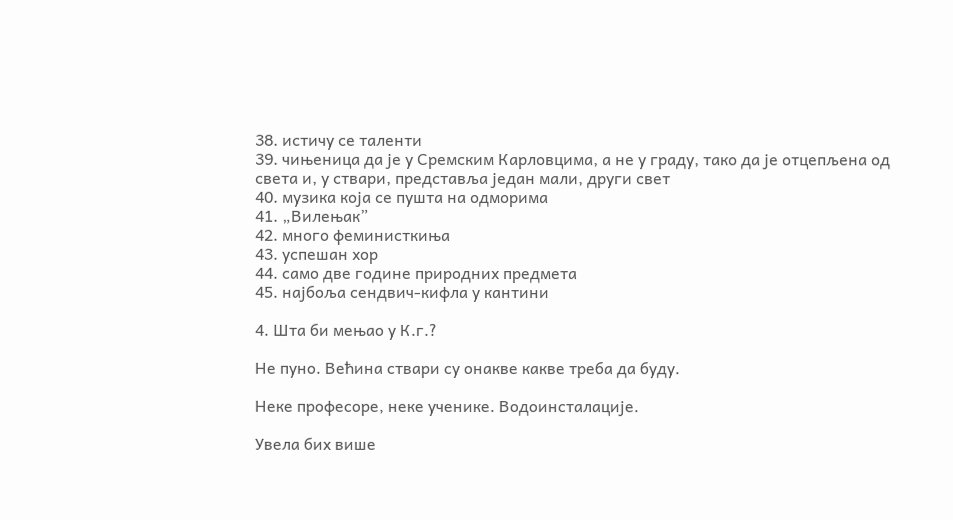38. истичу се таленти
39. чињеница да је у Сремским Карловцима, а не у граду, тако да је отцепљена од света и, у ствари, представља један мали, други свет
40. музика која се пушта на одморима
41. „Вилењак”
42. много феминисткиња
43. успешан хор
44. само две године природних предмета
45. најбоља сендвич-кифла у кантини

4. Шта би мењао у К.г.?

Не пуно. Већина ствари су онакве какве треба да буду.

Неке професоре, неке ученике. Водоинсталације.

Увела бих више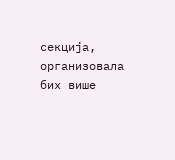секција, организовала бих више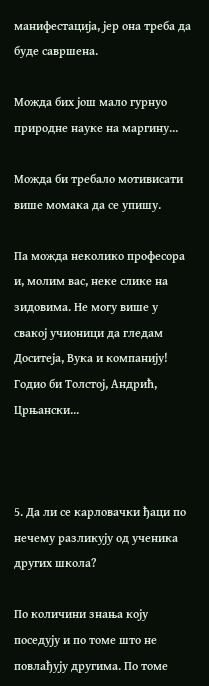манифестација, јер она треба да буде савршена.

Можда бих још мало гурнуо природне науке на маргину...

Можда би требало мотивисати више момака да се упишу.

Па можда неколико професора и, молим вас, неке слике на зидовима. Не могу више у свакој учионици да гледам Доситеја, Вука и компанију! Годио би Толстој, Андрић, Црњански...



5. Да ли се карловачки ђаци по нечему разликују од ученика других школа?

По количини знања коју поседују и по томе што не повлађују другима. По томе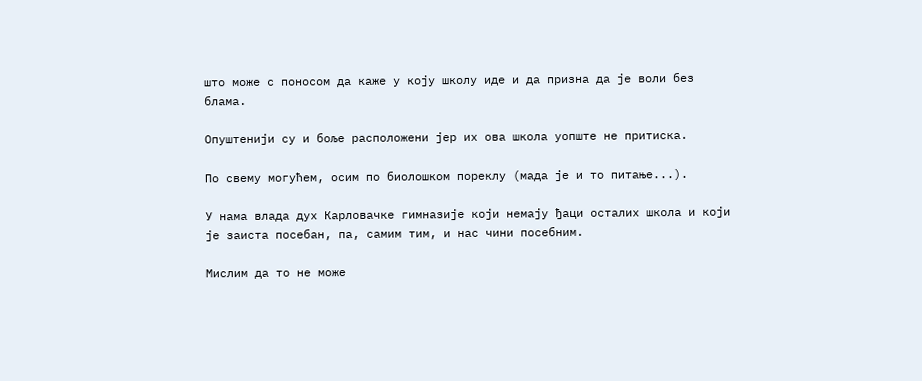што може с поносом да каже у коју школу иде и да призна да је воли без блама.

Опуштенији су и боље расположени јер их ова школа уопште не притиска.

По свему могућем, осим по биолошком пореклу (мада је и то питање...).

У нама влада дух Карловачке гимназије који немају ђаци осталих школа и који је заиста посебан, па, самим тим, и нас чини посебним.

Мислим да то не може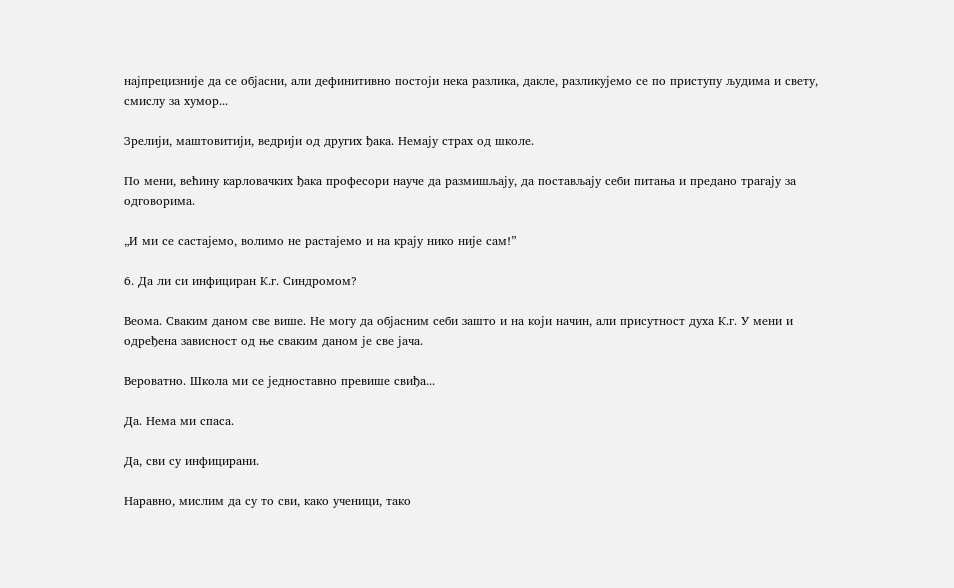најпрецизније да се објасни, али дефинитивно постоји нека разлика, дакле, разликујемо се по приступу људима и свету, смислу за хумор...

Зрелији, маштовитији, ведрији од других ђака. Немају страх од школе.

По мени, већину карловачких ђака професори науче да размишљају, да постављају себи питања и предано трагају за одговорима.

„И ми се састајемо, волимо не растајемо и на крају нико није сам!”

6. Да ли си инфициран К.г. Синдромом?

Веома. Сваким даном све више. Не могу да објасним себи зашто и на који начин, али присутност духа К.г. У мени и одређена зависност од ње сваким даном је све јача.

Вероватно. Школа ми се једноставно превише свиђа...

Да. Нема ми спаса.

Да, сви су инфицирани.

Наравно, мислим да су то сви, како ученици, тако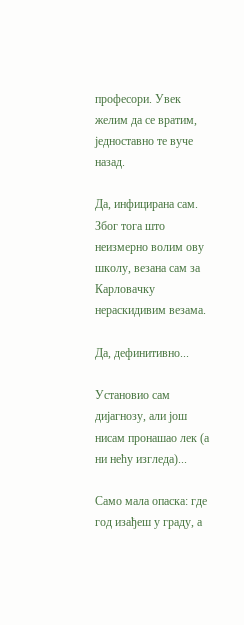професори. Увек желим да се вратим, једноставно те вуче назад.

Да, инфицирана сам. Због тога што неизмерно волим ову школу, везана сам за Карловачку нераскидивим везама.

Да, дефинитивно...

Установио сам дијагнозу, али још нисам пронашао лек (а ни нећу изгледа)...

Само мала опаска: где год изађеш у граду, а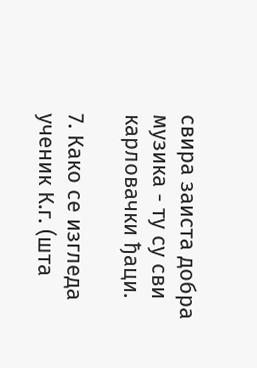свира заиста добра музика - ту су сви карловачки ђаци.

7. Како се изгледа ученик К.г. (шта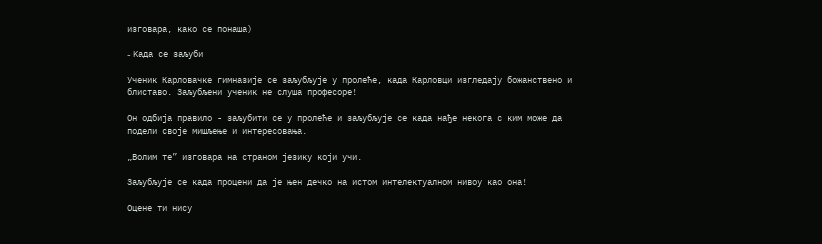изговара, како се понаша)

- Kада се заљуби

Ученик Карловачке гимназије се заљубљује у пролеће, када Карловци изгледају божанствено и блиставо. Заљубљени ученик не слуша професоре!

Он одбија правило - заљубити се у пролеће и заљубљује се када нађе некога с ким може да подели своје мишљење и интересовања.

„Волим те” изговара на страном језику који учи.

Заљубљује се када процени да је њен дечко на истом интелектуалном нивоу као она!

Оцене ти нису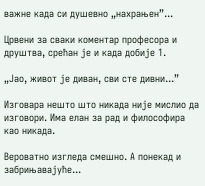важне када си душевно „нахрањен”...

Црвени за сваки коментар професора и друштва, срећан је и када добије 1.

„Јао, живот је диван, сви сте дивни...”

Изговара нешто што никада није мислио да изговори. Има елан за рад и философира као никада.

Вероватно изгледа смешно. А понекад и забрињавајуће...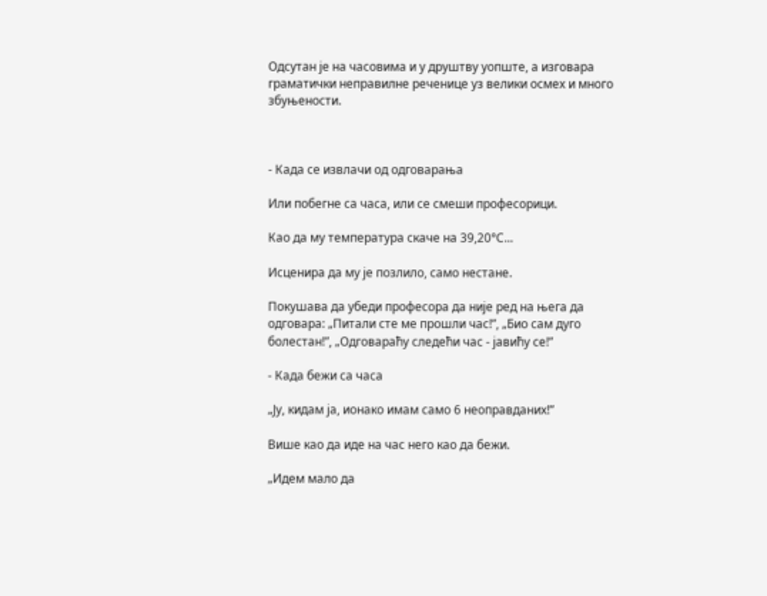Одсутан је на часовима и у друштву уопште, а изговара граматички неправилне реченице уз велики осмех и много збуњености.



- Када се извлачи од одговарања

Или побегне са часа, или се смеши професорици.

Као да му температура скаче на 39,20°С...

Исценира да му је позлило, само нестане.

Покушава да убеди професора да није ред на њега да одговара: „Питали сте ме прошли час!”, „Био сам дуго болестан!”, „Одговараћу следећи час - јавићу се!”

- Када бежи са часа

„Ју, кидам ја, ионако имам само 6 неоправданих!”

Више као да иде на час него као да бежи.

„Идем мало да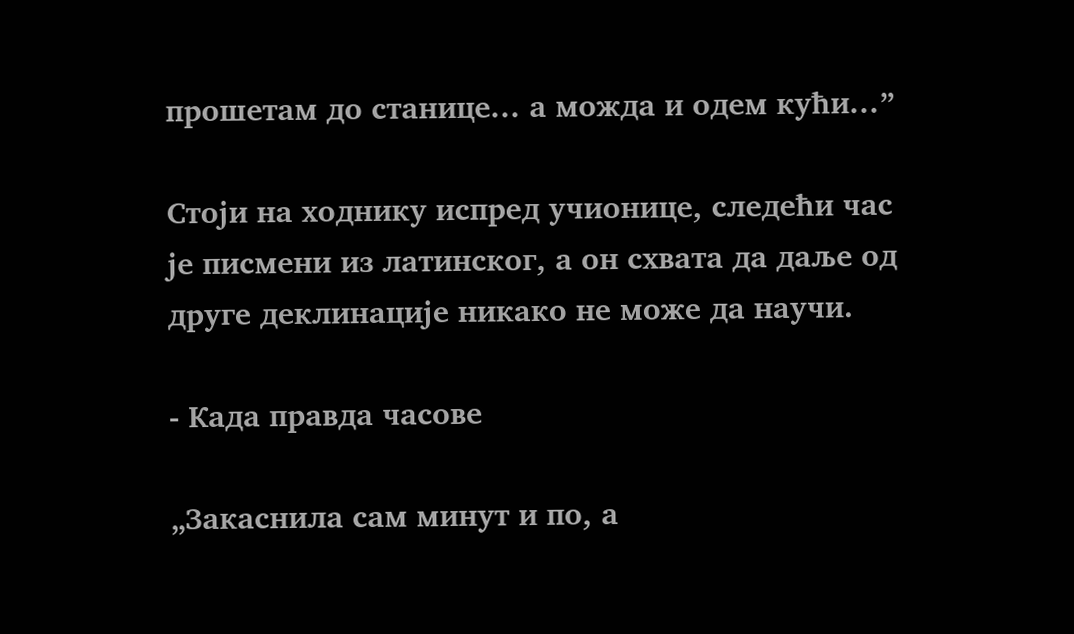прошетам до станице... а можда и одем кући...”

Стоји на ходнику испред учионице, следећи час је писмени из латинског, а он схвата да даље од друге деклинације никако не може да научи.

- Када правда часове

„Закаснила сам минут и по, а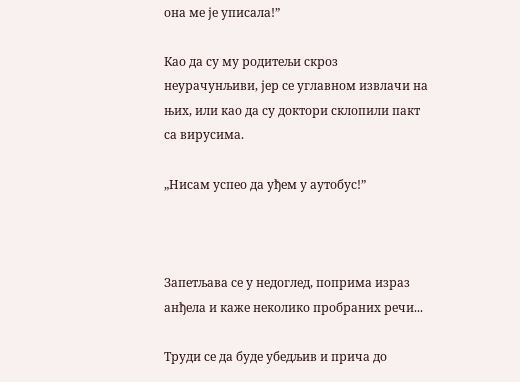она ме је уписала!”

Као да су му родитељи скроз неурачунљиви, јер се углавном извлачи на њих, или као да су доктори склопили пакт са вирусима.

„Нисам успео да уђем у аутобус!”



Запетљава се у недоглед, поприма израз анђела и каже неколико пробраних речи...

Труди се да буде убедљив и прича до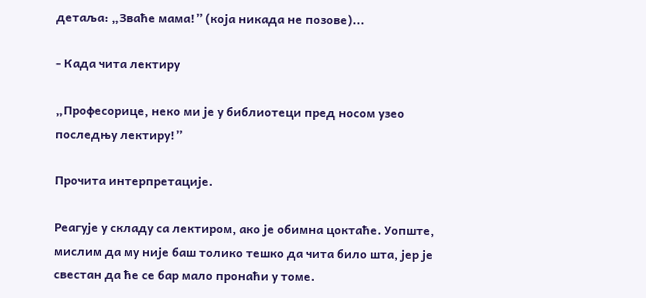детаља: „Зваће мама!” (која никада не позове)...

- Када чита лектиру

„Професорице, неко ми је у библиотеци пред носом узео последњу лектиру!”

Прочита интерпретације.

Реагује у складу са лектиром, ако је обимна цоктаће. Уопште, мислим да му није баш толико тешко да чита било шта, јер је свестан да ће се бар мало пронаћи у томе.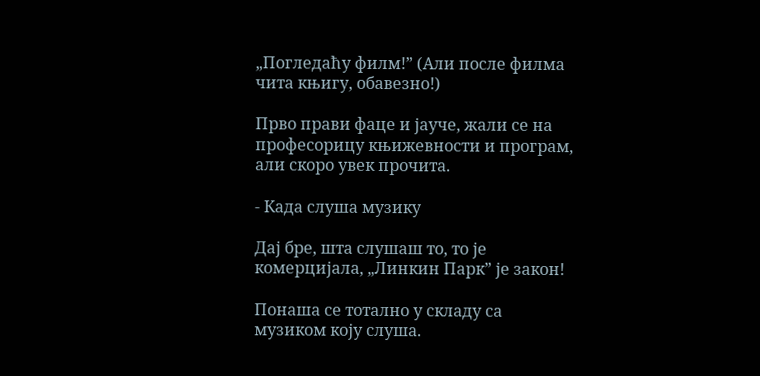„Погледаћу филм!” (Али после филма чита књигу, обавезно!)

Прво прави фаце и јауче, жали се на професорицу књижевности и програм, али скоро увек прочита.

- Када слуша музику

Дај бре, шта слушаш то, то је комерцијала, „Линкин Парк” је закон!

Понаша се тотално у складу са музиком коју слуша.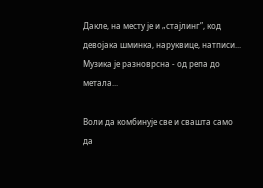Дакле, на месту је и „стајлинг”, код девојака шминка, наруквице, натписи... Музика је разноврсна - од репа до метала...

Воли да комбинује све и свашта само да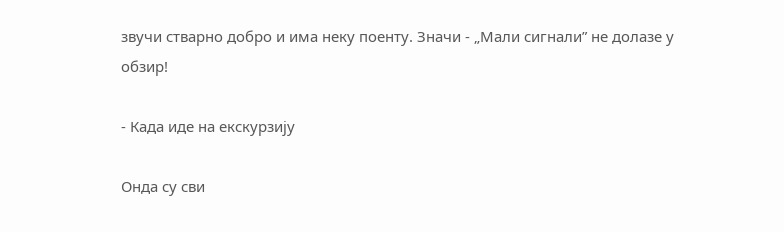звучи стварно добро и има неку поенту. Значи - „Мали сигнали” не долазе у обзир!

- Када иде на екскурзију

Онда су сви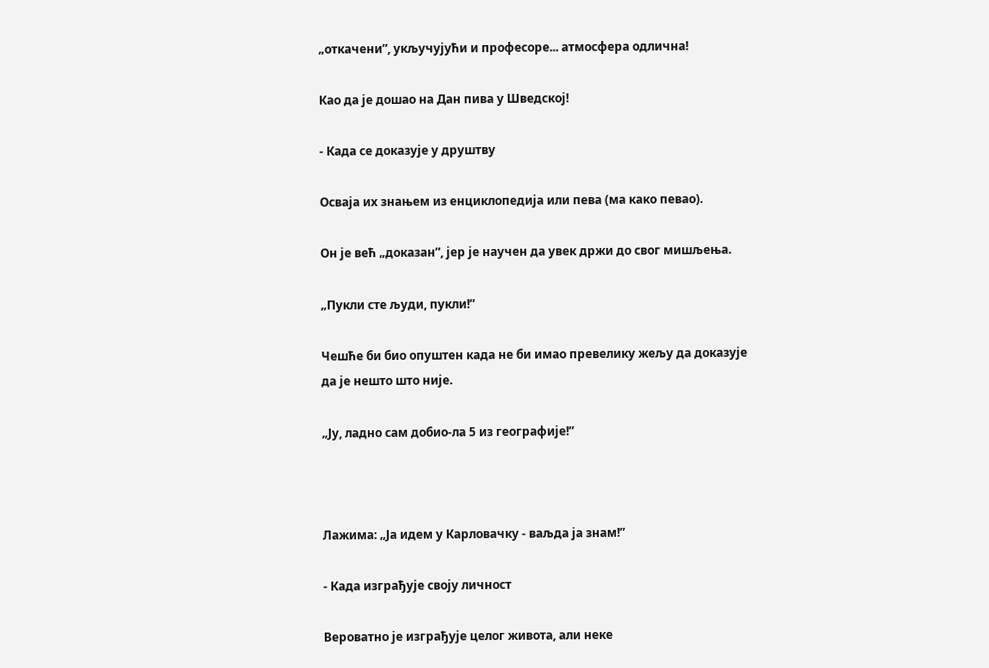„откачени”, укључујући и професоре... атмосфера одлична!

Као да је дошао на Дан пива у Шведској!

- Када се доказује у друштву

Осваја их знањем из енциклопедија или пева (ма како певао).

Он је већ „доказан”, јер је научен да увек држи до свог мишљења.

„Пукли сте људи, пукли!”

Чешће би био опуштен када не би имао превелику жељу да доказује да је нешто што није.

„Ју, ладно сам добио-ла 5 из географије!”



Лажима: „Ја идем у Карловачку - ваљда ја знам!”

- Када изграђује своју личност

Вероватно је изграђује целог живота, али неке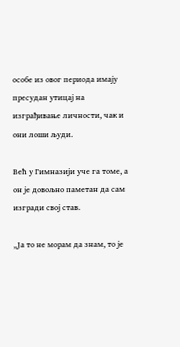особе из овог периода имају пресудан утицај на изграђивање личности, чак и они лоши људи.

Већ у Гимназији уче га томе, а он је довољно паметан да сам изгради свој став.

„Ја то не морам да знам, то је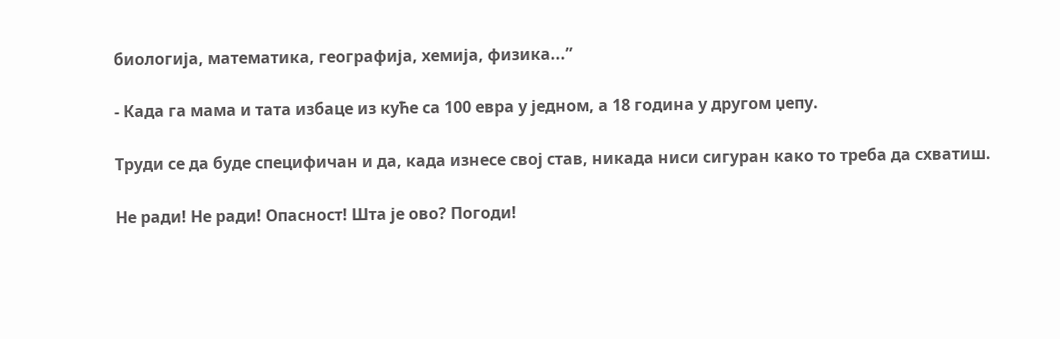биологија, математика, географија, хемија, физика...”

- Када га мама и тата избаце из куће са 100 евра у једном, а 18 година у другом џепу.

Труди се да буде специфичан и да, када изнесе свој став, никада ниси сигуран како то треба да схватиш.

Не ради! Не ради! Опасност! Шта је ово? Погоди!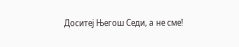Доситеј Његош Седи, а не сме!